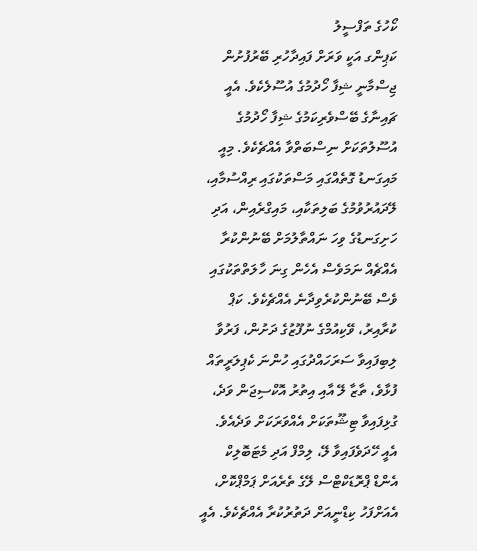ކޯހުގެ ތަފްސީލު
ކަޕިންގ އަކީ ވަރަށް ފައިދާހުރި ބޭރުފުށުން ޖިސްމާނީ ޝިފާ ހޯދުމުގެ އުސޫލެކެވެ. އެއީ ޗައިނާގެ ބޭސްވެރިކަމުގެ ޝިފާ ހޯދުމުގެ އުސޫލުތަކަށް ނިސްބަތްވާ އެއްޗެކެވެ. މިއީ މައިގަނޑު ގޮތެއްގައި މަސްތަކުގައި ރިއްސުމާއި، ލޭދައުރުވުމުގެ ބަލިތަކާއި، މައިގްރެއިން، އަދި ހަށިގަނޑުގެ ވިހަ ނައްތާލުމަށް ބޭނުންކުރާ އެއްޗެއް ނަމަވެސް އެހެން ގިނަ ހާލަތްތަކުގައި ވެސް ބޭނުންކުރެވިދާނެ އެއްޗެކެވެ. ކަޕް ކުރާއިރު، ވޭކިއުމްގެ ނުފޫޒުގެ ދަށުން، ފަރުވާ ލިބިފައިވާ ސަރަހައްދުގައި ހުންނަ ކެޕިލަރީތައް ފުޅާވެ، ތާޒާ ލޭ އާއި އިތުރު އޮކްސިޖަން ވަދެ، ގުޅިފައިވާ ޓިޝޫތަކަށް އެއްވަރަކަށް ވަދެއެވެ. އެއީ ހޭދަވެފައިވާ ލޭ، ލިމްފް އަދި މެޓަބޮލިކް އެންޑް ޕްރޮޑަކްޓްސް ލޭގެ ތެރެއަށް ޕަމްޕްކޮށް، އެއަށްފަހު ކިޑްނީއަށް ދަތުރުކުރާ އެއްޗެކެވެ. އެއީ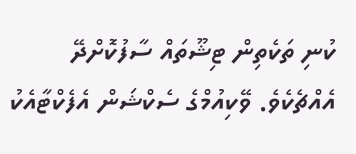ކުނި ތަކެތިން ޓިޝޫތައް ސާފުކޮށްދޭ އެއްޗެކެވެ. ވޭކިއުމްގެ ސެކްޝަން އެފެކްޓާއެކު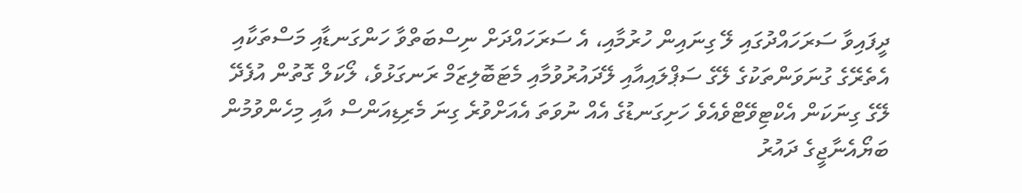ދީފައިވާ ސަރަހައްދުގައި ލޭ ގިނައިން ހުރުމާއި، އެ ސަރަހައްދަށް ނިސްބަތްވާ ހަންގަނޑާއި މަސްތަކާއި އެތެރޭގެ ގުނަވަންތަކުގެ ލޭގެ ސަޕްލައިއާއި ލޭދައުރުވުމާއި މެޓަބޮލިޒަމް ރަނގަޅުވެ، ލޯކަލް ގޮތުން އުފެދޭ ލޭގެ ގިނަކަން އެކްޓިވޭޓްވެއެވެ ހަށިގަނޑުގެ އެއް ނުވަތަ އެއަށްވުރެ ގިނަ މެރިޑިއަންސް އާއި މިހެންވުމުން ބަޔޯއެނާޖީގެ ދައުރު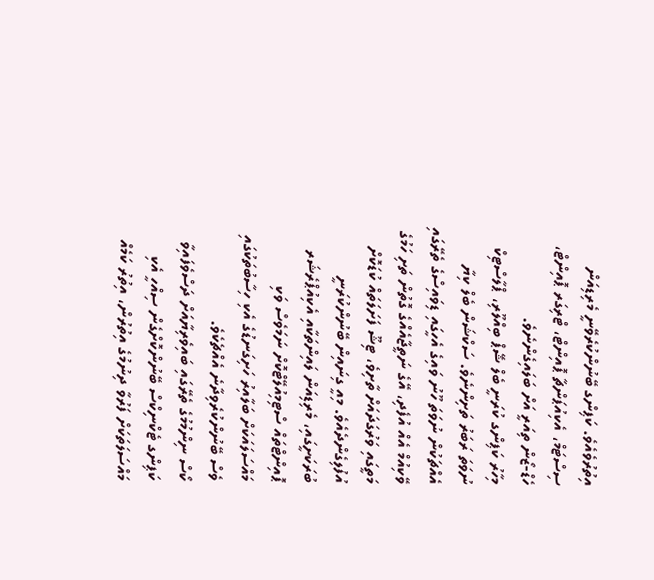އިތުރުވެއެވެ. ކަޕިންގ ބޭނުންކުރެވޭނީ މެރިޑިއަން ސިސްޓަމް، އެކިއުޕަންޗާ ޕޮއިންޓް، ޓްރިގަރ ޕޮއިންޓް، ހެޑް-ޒޯން ތިއަރީ އަށް ބަލައިގެންނެވެ.
މިހާރު ކަޕިންގ ކުރަނީ ބެލް ޝޭޕް ބިއްލޫރި، ޕްލާސްޓިކް ނުވަތަ ރަބަރު ތަށިންނެވެ. ސަކްޝަން ބެލް ކިޔާ އެއްޗަކުން ނުވަތަ ހޫނު ވައިގެ އެހީގައި ޑިވައިސްގެ ތެރޭގައި ވޭކިއުމް އެއް އުފެދި، އޭގެ ނަތީޖާއެއްގެ ގޮތުން ތަށި ހަމުގެ މަތީގައި ވަރުގަދައަށް ތާށިވެ، ޓިޝޫ ފަށަލަތައް ކުޑަކޮށް އުފުލިގެންދެއެވެ. މިއީ ގިނައިން ބޭނުންކުރަނީ ބުރަކަށީގައި، މެރިޑިއަން ލައިންތަކާއި އެކިއުޕްރެޝަރ ޕޮއިންޓްތައް ސްޓިމިއުލޭޓްކޮށް ނަމަވެސް ވަކި މައްސަލައަކަށް ބަލާއިރު ހަށިގަނޑުގެ އެކި ހިސާބުތަކުގައި ވެސް ބޭނުންކުރެވިދާނެ އެއްޗެކެވެ.
ކޯސް ނިންމުމުގެ ތެރޭގައި ބައިވެރިޔާއަށް ދަސްވެފައިވާ ކަޕިންގ ޓެކްނިކްސް ބޭނުންކޮށްގެން ސިއްހީ އެކި މައްސަލަތަކަށް ފަރުވާ ދިނުމުގެ އިތުރުން، އިތުރު ކަމެއް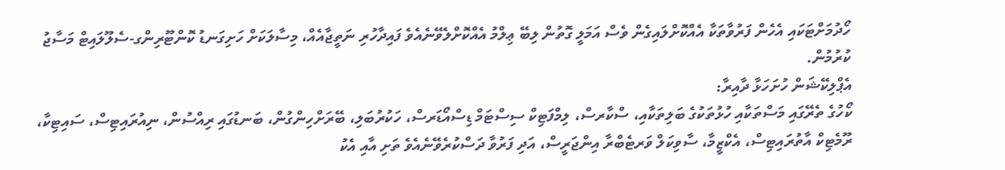ހޯދުމަށްޓަކައި އެހެން ފަރުވާތަކާ އެއްކޮށްލައިގެން ވެސް އަމަލީ ގޮތުން ލިބޭ ޢިލްމު އެއްކޮށްލެވޭނެއެވެ ފައިދާހުރި ނަތީޖާއެއް، މިސާލަކަށް ހަށިގަނޑު ކޮންޓޫރިންގ-ސެލޫލައިޓް މަސާޖު ކުރުމުން.
އެޕްލިކޭޝަން ހުށަހަޅާ ދާއިރާ:
ކޯހުގެ ތެރޭގައި މަސްތަކާއި ހުޅުތަކުގެ ބަލިތަކާއި، ސްކާރސް، ލިމްފަޓިކް ސިސްޓަމް ޑިސްއޯޑަރސް، ހަކުރުބަލި، ބޭރަށްހިންގުން، ބަނޑުގައި ރިއްސުން، ނިއުރައިޓިސް، ސައިޓިކާ، ރޫމެޓިކް އާތުރައިޓިސް، އެކްޒީމާ، ސާވިކަލް ވަރޓެބްރާ އިންޖަރީސް، އަދި ފަރުވާ ދަސްކުރެވޭނެއެވެ ތަށި އާއި އެކު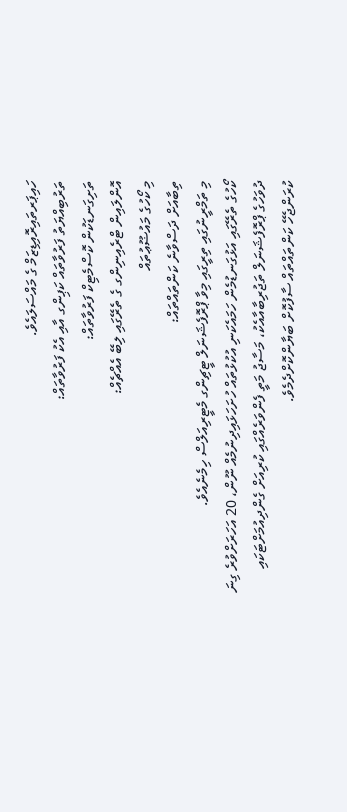ހައިޕަރތައިރޮއިޑިޒަމް ގެ މައްސަލައެވެ.
ތަރުބިއްޔަތު ފަރުވާތައް ކަޕިންގ އާއި އެކު ފަރުވާތައް:
ތަށިގަނޑަކުން ކޮސްމެޓިކް ފަރުވާތައް:
އޮންލައިން ޓްރެއިނިންގ ގެ ތެރޭގައި ލިބޭ އެއްޗެއް:
މި ކޯހުގެ މައުޟޫޢުތައް
ތިބާއަށް ދަސްވާނެ ކަންތައްތައް:
މި ތަމްރީނުގައި ތިރީގައި މިވާ ޕްރޮފެޝަނަލް ޓީޗިންގ މެޓީރިއަލްސް ހިމެނެއެވެ.
ކޯހުގެ ތެރޭގައި އަޅުގަނޑުމެން ހަމައެކަނި އުކުޅުތައް ހުށަހަޅައިދިނުމެއް ނޫން، 20 އަހަރަށްވުރެ ގިނަ ދުވަހުގެ ޕްރޮފެޝަނަލް ތަޖުރިބާއާއެކު، މަސާޖު މަތީ ފެންވަރެއްގައި ކުރިއަށް ގެންދިއުމަށްޓަކައި ކުރަންޖެހޭ ކަންތައްތައް ސާފުކޮށް ބަޔާންކޮށްދެމެވެ.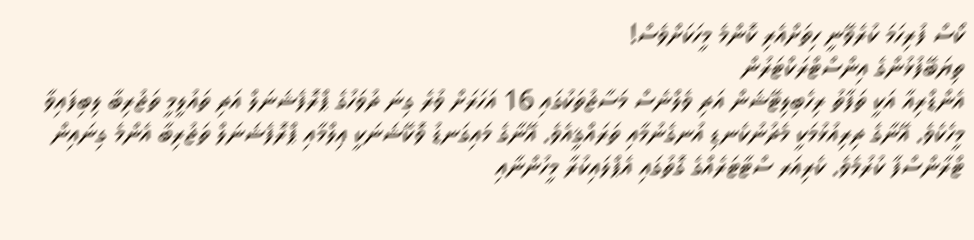ކޯސް ފުރިހަމަ ކުރެވޭނީ ހިތަށްއެރި ކޮންމެ މީހަކަށްވެސް!
ތިޔަބޭފުޅުންގެ އިންސްޓްރަކްޓަރުން
އެންޑްރިއާ އަކީ ތަފާތު ރިހެބިލިޓޭޝަން އަދި ވެލްނެސް މަސާޖުތަކުގައި 16 އަހަރަށް ވުރެ ގިނަ ދުވަހުގެ ޕްރޮފެޝަނަލް އަދި ތައުލީމީ ތަޖުރިބާ ލިބިފައިވާ މީހެކެވެ. އޭނާގެ ދިރިއުޅުމަކީ މެދުނުކެނޑި އުނގެނުމާއި ތަރައްޤީއެވެ. އޭނާގެ މައިގަނޑު ވޮކޭޝަނަކީ ޢިލްމާއި ޕްރޮފެޝަނަލް ތަޖުރިބާ އެންމެ ގިނައިން ޓްރާންސްފާ ކުރުމެވެ. ކެރިއަރ ސްޓާޓަރެއްގެ ގޮތުގައި އެޕްލައިކުރާ މީހުންނާއި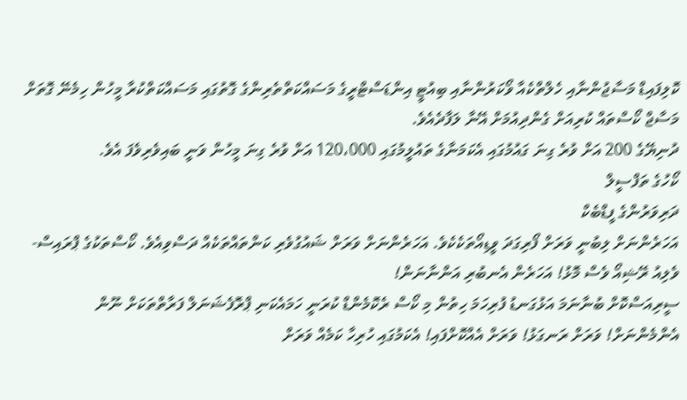ކޮލިފައިޑް މަސާޖުންނާއި ހެލްތްކެއާ ވޯކަރުންނާއި ބިއުޓީ އިންޑަސްޓްރީގެ މަސައްކަތްތެރިންގެ ގޮތުގައި މަސައްކަތްކުރާ މީހުން ހިމެނޭ ގޮތަށް މަސާޖް ކޯސްތައް ކުރިއަށް ގެންދިއުމަށް އޭނާ ލަފާދެއެވެ.
ދުނިޔޭގެ 200 އަށް ވުރެ ގިނަ ގައުމުގައި އެކަމަނާގެ ތައުލީމުގައި 120،000 އަށް ވުރެ ގިނަ މީހުން ވަނީ ބައިވެރިވެފަ އެވެ.
ކޯހުގެ ތަފްސީލް
ދަރިވަރުންގެ ފީޑްބެކް
އަހަރެންނަށް ލިބުނީ ވަރަށް ފޯރިގަދަ ވީޑިއޯތަކެކެވެ. އަހަރެންނަށް ވަރަށް ޝައުގުވެރި ކަންތައްތަކެއް ދަސްވިއެވެ. ކޯސްތަކުގެ ޕްރައިސް-ވެލިއު ރޭޝިއޯ ވެސް މޮޅު! އަހަރެން އެނބުރި އަންނާނަން!
ސީރިއަސްކޮށް ބުނާނަމަ އަޅުގަނޑު ފުރިހަމަ ހިތުން މި ކޯސް ރެކޮމެންޑް ކުރަނީ ހަމައެކަނި ޕްރޮފެޝަނަލް ފަރާތްތަކަށް ނޫން އެންމެންނަށް! ވަރަށް ރަނގަޅު! ވަރަށް އެއްކޮށްފައި! އެކަމުގައި ހުރިހާ ކަމެއް ވަރަށް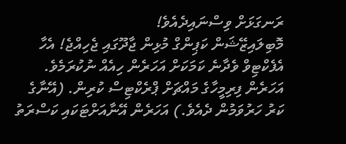ރަނގަޅަށް ވިސްނައިދެއެވެ!
މޮބިލައިޒޭޝަން ކަޕިންގް މުޅިން ޖާދޫގައި ޖެހިއްޖެ! އެހާ އެފެކްޓިވް ވެދާނެ ކަމަކަށް އަހަރެން ހިއެއް ނުކުރަމެވެ. އަހަރެން ފިރިމީހާގެ މައްޗަށް ޕްރެކްޓިސް ކުރިން. (އޭނާގެ ކަރު ހަރުވަމުން ދެއެވެ.) އަހަރެން އޭނާއަށްޓަކައި ކަސްރަތު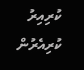ކުރިއިރު ކުރިއެރުން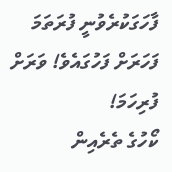ފާހަގަކުރެވުނީ ފުރަތަމަ ފަހަރަށް ފަހުގައެވެ! ވަރަށް ފުރިހަމަ!
ކޯހުގެ ތެރެއިން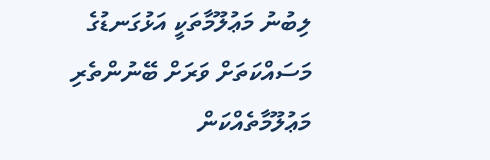ލިބުނު މަޢުލޫމާތަކީ އަޅުގަނޑުގެ މަސައްކަތަށް ވަރަށް ބޭނުންތެރި މަޢުލޫމާތެއްކަން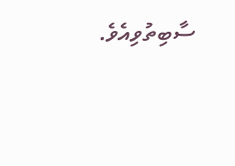ސާބިތުވިއެވެ.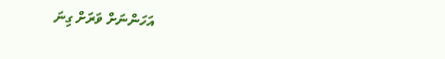އަހަންނަށް ވަރަށް ގިނަ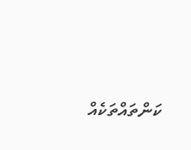ކަންތައްތަކެއް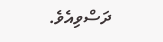ދަސްވިއެވެ.